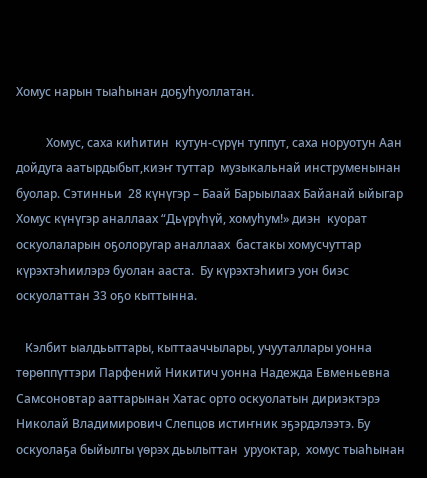Хомус нарын тыаһынан доҕуһуоллатан.

          Хомус, саха киһитин  кутун-сүрүн туппут, саха норуотун Аан дойдуга аатырдыбыт,киэҥ туттар  музыкальнай инструменынан  буолар. Cэтинньи  28 күнүгэр – Баай Барыылаах Байанай ыйыгар  Хомус күнүгэр аналлаах “Дьүрүһүй, хомуһум!» диэн  куорат оскуолаларын оҕолоругар аналлаах  бастакы хомусчуттар күрэхтэһиилэрэ буолан ааста.  Бу күрэхтэһиигэ уон биэс  оскуолаттан 33 оҕо кыттынна.

   Кэлбит ыалдьыттары, кыттааччылары, учууталлары уонна төрөппүттэри Парфений Никитич уонна Надежда Евменьевна Самсоновтар ааттарынан Хатас орто оскуолатын дириэктэрэ Николай Владимирович Слепцов истиҥник эҕэрдэлээтэ. Бу оскуолаҕа быйылгы үөрэх дьылыттан  уруоктар,  хомус тыаһынан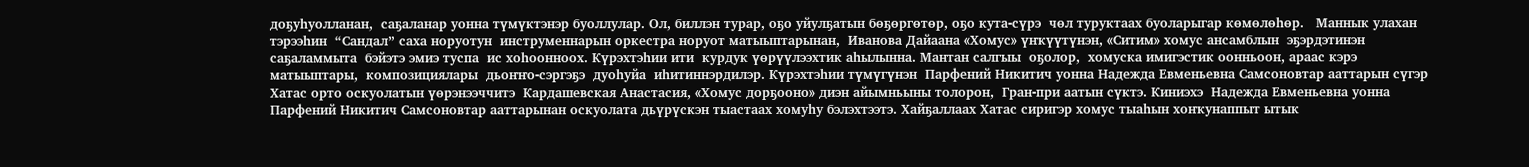доҕуһуолланан,  саҕаланар уонна түмүктэнэр буоллулар. Ол, биллэн турар, оҕо уйулҕатын бөҕөргөтөр, оҕо кута-сүрэ  чөл туруктаах буоларыгар көмөлөһөр.   Маннык улахан тэрээһин  “Сандал” саха норуотун  инструменнарын оркестра норуот матыыптарынан,  Иванова Дайаана «Хомус» үҥкүүтүнэн, «Ситим» хомус ансамблын  эҕэрдэтинэн саҕаламмыта  бэйэтэ эмиэ туспа  ис хоһоонноох. Күрэхтэһии ити  курдук үөрүүлээхтик аһылынна. Мантан салгыы  оҕолор,  хомуска имигэстик оонньоон, араас кэрэ матыыптары,  композициялары  дьоҥҥо-сэргэҕэ  дуоһуйа  иһитиннэрдилэр. Күрэхтэһии түмүгүнэн  Парфений Никитич уонна Надежда Евменьевна Самсоновтар ааттарын сүгэр Хатас орто оскуолатын үөрэнээччитэ  Кардашевская Анастасия, «Хомус дорҕооно» диэн айымньыны толорон,  Гран-при аатын сүктэ. Киниэхэ  Надежда Евменьевна уонна Парфений Никитич Самсоновтар ааттарынан оскуолата дьүрүскэн тыастаах хомуһу бэлэхтээтэ. Хайҕаллаах Хатас сиригэр хомус тыаһын хоҥкунаппыт ытык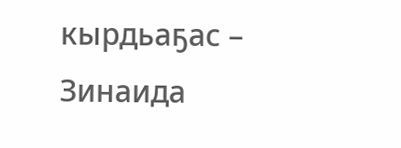кырдьаҕас – Зинаида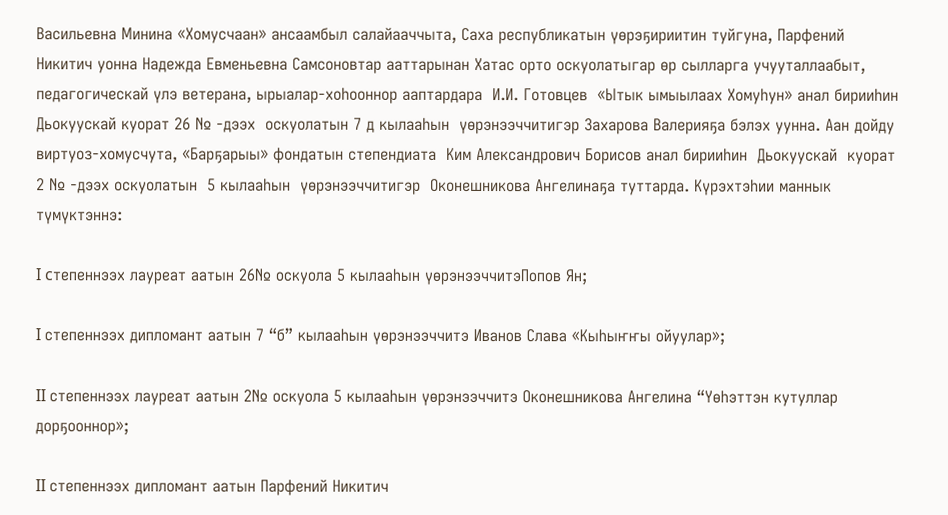Васильевна Минина «Хомусчаан» ансаамбыл салайааччыта, Саха республикатын үөрэҕириитин туйгуна, Парфений Никитич уонна Надежда Евменьевна Самсоновтар ааттарынан Хатас орто оскуолатыгар өр сылларга учууталлаабыт, педагогическай үлэ ветерана, ырыалар-хоһооннор ааптардара  И.И. Готовцев  «Ытык ымыылаах Хомуһун» анал бирииһин  Дьокуускай куорат 26 № -дээх  оскуолатын 7 д кылааһын  үөрэнээччитигэр Захарова Валерияҕа бэлэх уунна. Аан дойду виртуоз-хомусчута, «Барҕарыы» фондатын степендиата  Ким Александрович Борисов анал бирииһин  Дьокуускай  куорат  2 № -дээх оскуолатын  5 кылааһын  үөрэнээччитигэр  Оконешникова Ангелинаҕа туттарда. Күрэхтэһии маннык түмүктэннэ:

I cтепеннээх лауреат аатын 26№ оскуола 5 кылааһын үөрэнээччитэПопов Ян;

I степеннээх дипломант аатын 7 “б” кылааһын үөрэнээччитэ Иванов Слава «Кыһыҥҥы ойуулар»;

II степеннээх лауреат аатын 2№ оскуола 5 кылааһын үөрэнээччитэ Оконешникова Ангелина “Үөһэттэн кутуллар дорҕооннор»;

II степеннээх дипломант аатын Парфений Никитич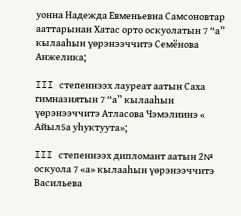уонна Надежда Евменьевна Самсоновтар ааттарынан Хатас орто оскуолатын 7 “а” кылааһын үөрэнээччитэ Семёнова Анжелика;

III степеннээх лауреат аатын Саха гимназиятын 7 “а” кылааһын үөрэнээччитэ Атласова Чэмэлиинэ « Айыл5а уһуктуута»;

III степеннээх дипломант аатын 2№ оскуола 7 «а» кылааһын үөрэнээччитэ Васильева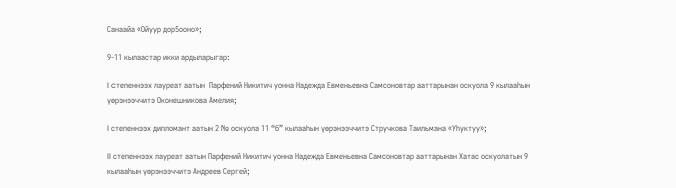Санаайа «Ойуур дор5ооно»;

9-11 кылаастар икки ардыларыгар:

I cтепеннээх лауреат аатын  Парфений Никитич уонна Надежда Евменьевна Самсоновтар ааттарынан оскуола 9 кылааһын үөрэнээччитэ Оконешникова Амелия;

I степеннээх дипломант аатын 2 № оскуола 11 “б” кылааһын үөрэнээччитэ Стручкова Таильмана «Уһуктуу»;

II степеннээх лауреат аатын Парфений Никитич уонна Надежда Евменьевна Самсоновтар ааттарынан Хатас оскуолатын 9 кылааһын үөрэнээччитэ Андреев Сергей;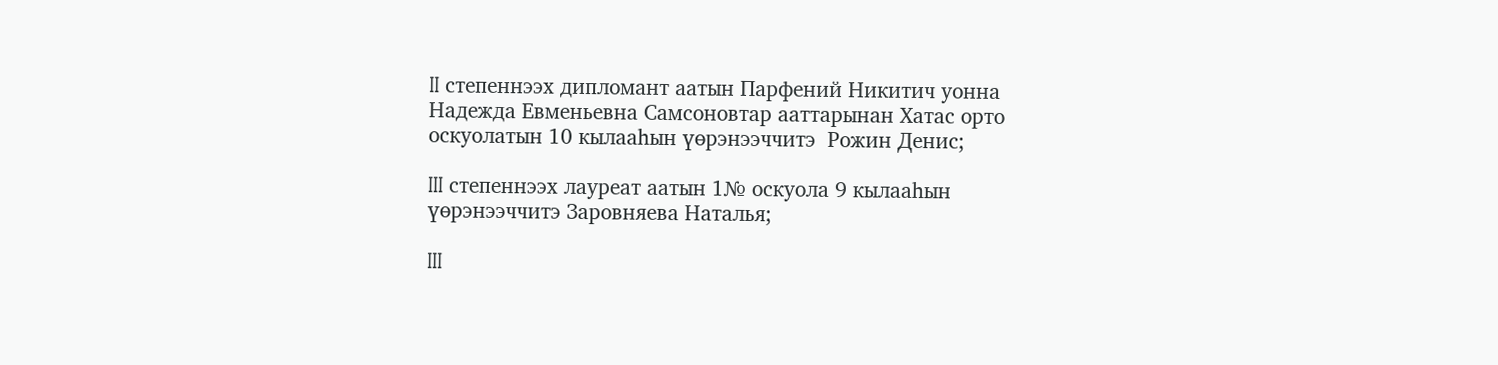II степеннээх дипломант аатын Парфений Никитич уонна Надежда Евменьевна Самсоновтар ааттарынан Хатас орто оскуолатын 10 кылааһын үөрэнээччитэ  Рожин Денис;

III степеннээх лауреат аатын 1№ оскуола 9 кылааһын үөрэнээччитэ Заровняева Наталья;

III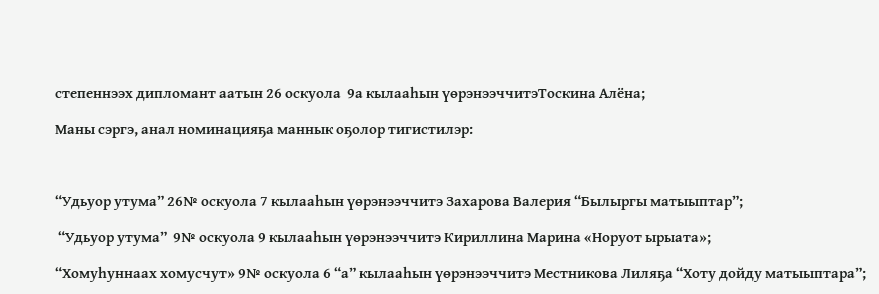степеннээх дипломант аатын 26 оскуола  9а кылааһын үөрэнээччитэТоскина Алёна;

Маны сэргэ, анал номинацияҕа маннык оҕолор тигистилэр:



“Удьуор утума” 26№ оскуола 7 кылааһын үөрэнээччитэ Захарова Валерия “Былыргы матыыптар”;

 “Удьуор утума”  9№ оскуола 9 кылааһын үөрэнээччитэ Кириллина Марина «Норуот ырыата»;

“Хомуһуннаах хомусчут» 9№ оскуола 6 “а” кылааһын үөрэнээччитэ Местникова Лиляҕа “Хоту дойду матыыптара”;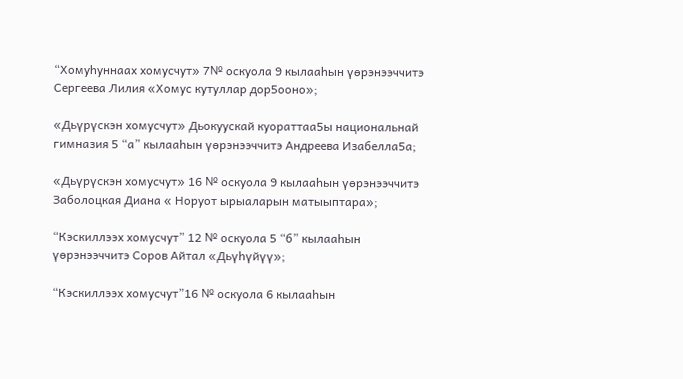“Хомуһуннаах хомусчут» 7№ оскуола 9 кылааһын үөрэнээччитэ Сергеева Лилия «Хомус кутуллар дор5ооно»;

«Дьүрүскэн хомусчут» Дьокуускай куораттаа5ы национальнай гимназия 5 “а” кылааһын үөрэнээччитэ Андреева Изабелла5а;

«Дьүрүскэн хомусчут» 16 № оскуола 9 кылааһын үөрэнээччитэ Заболоцкая Диана « Норуот ырыаларын матыыптара»;

“Кэскиллээх хомусчут” 12 № оскуола 5 “б” кылааһын үөрэнээччитэ Соров Айтал «Дьүһүйүү»;

“Кэскиллээх хомусчут”16 № оскуола 6 кылааһын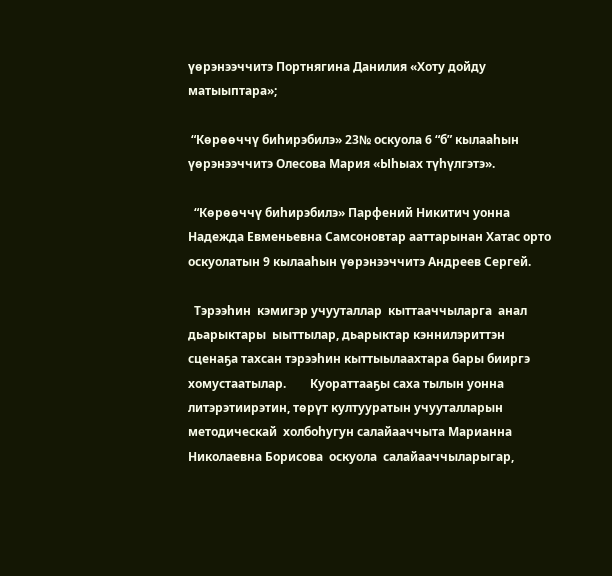үөрэнээччитэ Портнягина Данилия «Хоту дойду матыыптара»;

 “Көрөөччү биһирэбилэ» 23№ оскуола 6 “б” кылааһын үөрэнээччитэ Олесова Мария «Ыһыах түһүлгэтэ».

  “Көрөөччү биһирэбилэ» Парфений Никитич уонна Надежда Евменьевна Самсоновтар ааттарынан Хатас орто оскуолатын 9 кылааһын үөрэнээччитэ Андреев Сергей.

  Тэрээһин  кэмигэр учууталлар  кыттааччыларга  анал дьарыктары  ыыттылар, дьарыктар кэннилэриттэн сценаҕа тахсан тэрээһин кыттыылаахтара бары бииргэ хомустаатылар.        Куораттааҕы саха тылын уонна литэрэтиирэтин, төрүт култууратын учууталларын  методическай  холбоһугун салайааччыта Марианна Николаевна Борисова  оскуола  салайааччыларыгар,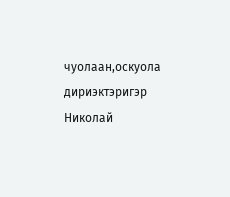чуолаан,оскуола  дириэктэригэр Николай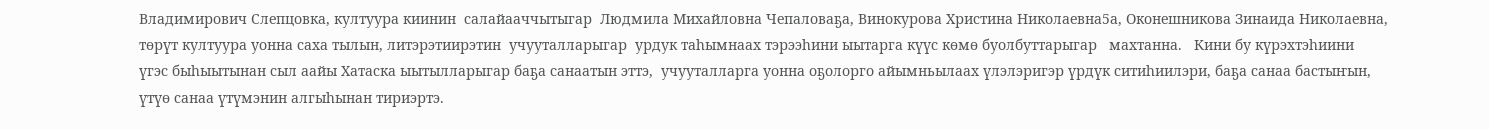Владимирович Слепцовка, култуура киинин  салайааччытыгар  Людмила Михайловна Чепаловаҕа, Винокурова Христина Николаевна5а, Оконешникова Зинаида Николаевна, төрүт култуура уонна саха тылын, литэрэтиирэтин  учууталларыгар  урдук таһымнаах тэрээһини ыытарга күүс көмө буолбуттарыгар   махтанна.   Кини бу күрэхтэһиини   үгэс быһыытынан сыл аайы Хатаска ыытылларыгар баҕа санаатын эттэ,  учууталларга уонна оҕолорго айымньылаах үлэлэригэр үрдүк ситиһиилэри, баҕа санаа бастыҥын, үтүө санаа үтүмэнин алгыһынан тириэртэ.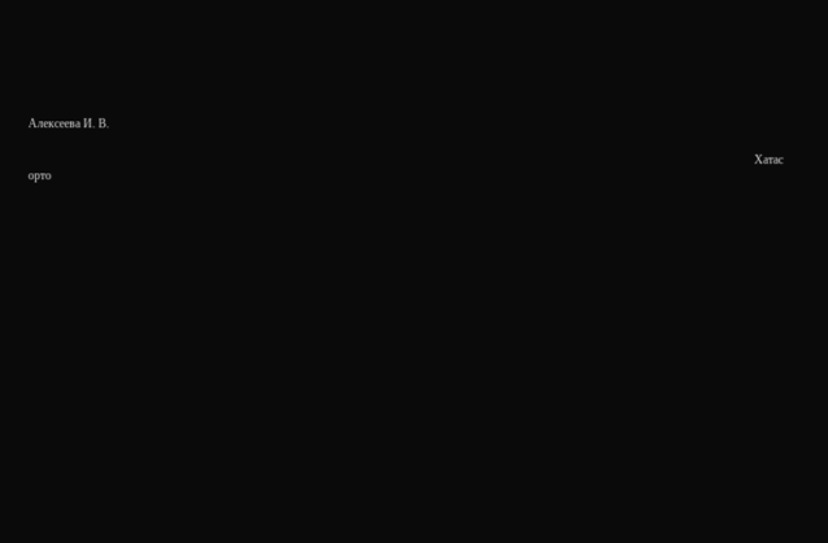Алексеева И. В.

                                                                                                                                                                                                                                                  Хатас орто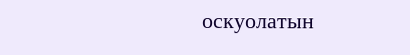оскуолатын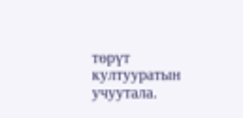төрүт култууратын  учуутала.